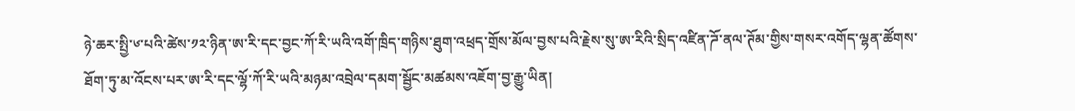ཉེ་ཆར་སྤྱི་༦་པའི་ཚེས་༡༢་ཉིན་ཨ་རི་དང་བྱང་ཀོ་རི་ཡའི་འགོ་ཁྲིད་གཉིས་ཐུག་འཕྲད་གྲོས་མོལ་བྱས་པའི་རྗེས་སུ་ཨ་རིའི་སྲིད་འཛིན་ཌོ་ནལ་ཊོམ་གྱིས་གསར་འགོད་ལྷན་ཚོགས་ཐོག་ཏུ་མ་འོངས་པར་ཨ་རི་དང་ལྷོ་ཀོ་རི་ཡའི་མཉམ་འབྲེལ་དམག་སྦྱོང་མཚམས་འཇོག་བྱ་རྒྱུ་ཡིན།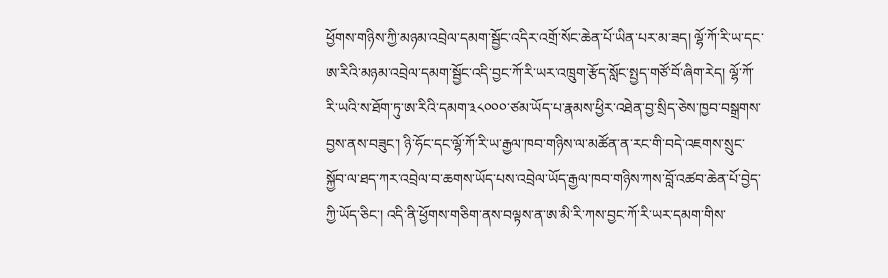ཕྱོགས་གཉིས་ཀྱི་མཉམ་འབྲེལ་དམག་སྦྱོང་འདིར་འགྲོ་སོང་ཆེན་པོ་ཡིན་པར་མ་ཟད། ལྷོ་ཀོ་རི་ཡ་དང་ཨ་རིའི་མཉམ་འབྲེལ་དམག་སྦྱོང་འདི་བྱང་ཀོ་རི་ཡར་འཁྲུག་རྩོད་སློང་སྤྱད་གཙོ་བོ་ཞིག་རེད། ལྷོ་ཀོ་རི་ཡའི་ས་ཐོག་ཏུ་ཨ་རིའི་དམག་༣༨༠༠༠་ཙམ་ཡོད་པ་རྣམས་ཕྱིར་འཐེན་བྱ་སྲིད་ཅེས་ཁྱབ་བསྒྲགས་བྱས་ནས་བཟུང་། ཉི་ཧོང་དང་ལྷོ་ཀོ་རི་ཡ་རྒྱལ་ཁབ་གཉིས་ལ་མཚོན་ན་རང་གི་བདེ་འཇགས་སྲུང་སྐྱོབ་ལ་ཐད་ཀར་འབྲེལ་བ་ཆགས་ཡོད་པས་འབྲེལ་ཡོད་རྒྱལ་ཁབ་གཉིས་ཀས་བློ་འཚབ་ཆེན་པོ་བྱེད་ཀྱི་ཡོད་ཅིང་། འདི་ནི་ཕྱོགས་གཅིག་ནས་བལྟས་ན་ཨ་མི་རི་ཀས་བྱང་ཀོ་རི་ཡར་དམག་གིས་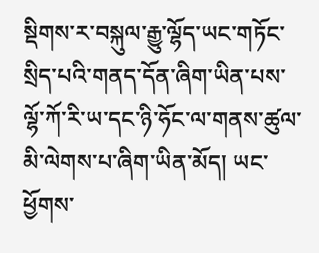སྡིགས་ར་བསྐུལ་རྒྱུ་ལྷོད་ཡང་གཏོང་སྲིད་པའི་གནད་དོན་ཞིག་ཡིན་པས་ལྷོ་ཀོ་རི་ཡ་དང་ཉི་ཧོང་ལ་གནས་ཚུལ་མི་ལེགས་པ་ཞིག་ཡིན་མོད། ཡང་ཕྱོགས་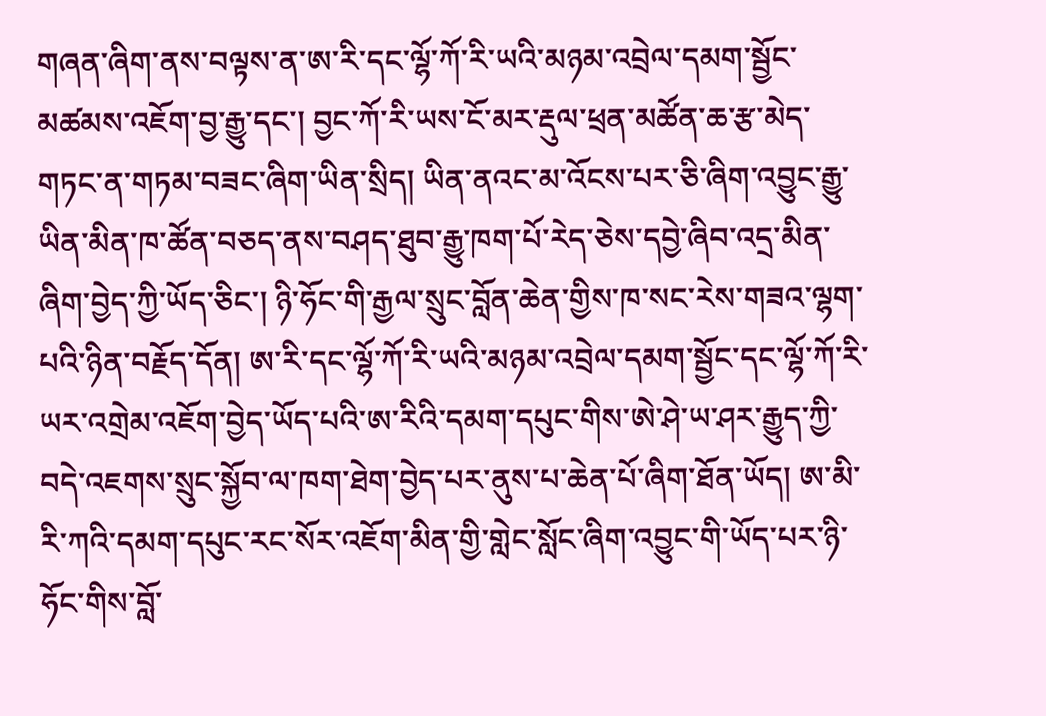གཞན་ཞིག་ནས་བལྟས་ན་ཨ་རི་དང་ལྷོ་ཀོ་རི་ཡའི་མཉམ་འབྲེལ་དམག་སྦྱོང་མཚམས་འཇོག་བྱ་རྒྱུ་དང་། བྱང་ཀོ་རི་ཡས་ངོ་མར་རྡུལ་ཕྲན་མཚོན་ཆ་རྩ་མེད་གཏང་ན་གཏམ་བཟང་ཞིག་ཡིན་སྲིད། ཡིན་ནའང་མ་འོངས་པར་ཅི་ཞིག་འབྱུང་རྒྱུ་ཡིན་མིན་ཁ་ཚོན་བཅད་ནས་བཤད་ཐུབ་རྒྱུ་ཁག་པོ་རེད་ཅེས་དབྱེ་ཞིབ་འདྲ་མིན་ཞིག་བྱེད་ཀྱི་ཡོད་ཅིང་། ཉི་ཧོང་གི་རྒྱལ་སྲུང་བློན་ཆེན་གྱིས་ཁ་སང་རེས་གཟའ་ལྷག་པའི་ཉིན་བརྗོད་དོན། ཨ་རི་དང་ལྷོ་ཀོ་རི་ཡའི་མཉམ་འབྲེལ་དམག་སྦྱོང་དང་ལྷོ་ཀོ་རི་ཡར་འགྲེམ་འཇོག་བྱེད་ཡོད་པའི་ཨ་རིའི་དམག་དཔུང་གིས་ཨེ་ཤེ་ཡ་ཤར་རྒྱུད་ཀྱི་བདེ་འཇགས་སྲུང་སྐྱོབ་ལ་ཁག་ཐེག་བྱེད་པར་ནུས་པ་ཆེན་པོ་ཞིག་ཐོན་ཡོད། ཨ་མི་རི་ཀའི་དམག་དཔུང་རང་སོར་འཇོག་མིན་གྱི་གླེང་སློང་ཞིག་འབྱུང་གི་ཡོད་པར་ཉི་ཧོང་གིས་བློ་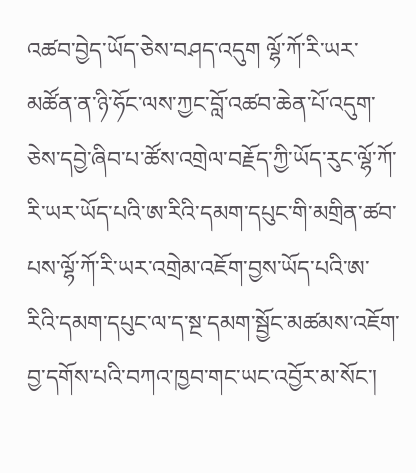འཚབ་བྱེད་ཡོད་ཅེས་བཤད་འདུག ལྷོ་ཀོ་རི་ཡར་མཚོན་ན་ཉི་ཧོང་ལས་ཀྱང་བློ་འཚབ་ཆེན་པོ་འདུག་ཅེས་དབྱེ་ཞིབ་པ་ཚོས་འགྲེལ་བརྗོད་ཀྱི་ཡོད་རུང་ལྷོ་ཀོ་རི་ཡར་ཡོད་པའི་ཨ་རིའི་དམག་དཔུང་གི་མགྲིན་ཚབ་པས་ལྷོ་ཀོ་རི་ཡར་འགྲེམ་འཇོག་བྱས་ཡོད་པའི་ཨ་རིའི་དམག་དཔུང་ལ་ད་སྔ་དམག་སྦྱོང་མཚམས་འཇོག་བྱ་དགོས་པའི་བཀའ་ཁྱབ་གང་ཡང་འབྱོར་མ་སོང་།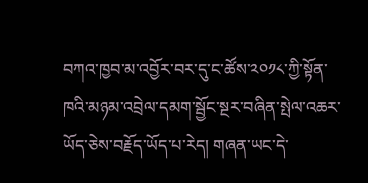བཀའ་ཁྱབ་མ་འབྱོར་བར་དུ་ང་ཚོས་༢༠༡༨་ཀྱི་སྟོན་ཁའི་མཉམ་འབྲེལ་དམག་སྦྱོང་སྔར་བཞིན་སྤེལ་འཆར་ཡོད་ཅེས་བརྗོད་ཡོད་པ་རེད། གཞན་ཡང་དེ་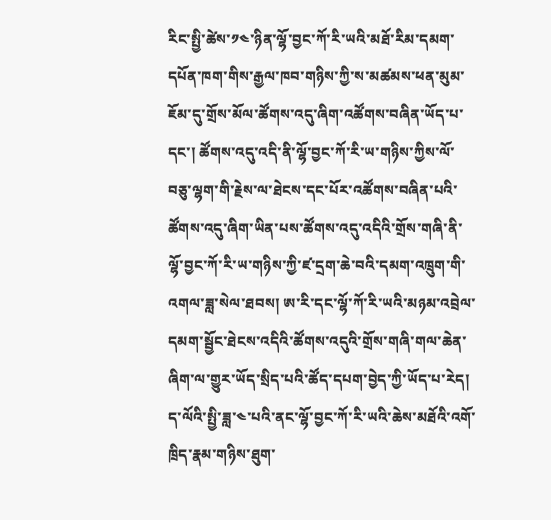རིང་སྤྱི་ཚེས་༡༤་ཉིན་ལྷོ་བྱང་ཀོ་རི་ཡའི་མཐོ་རིམ་དམག་དཔོན་ཁག་གིས་རྒྱལ་ཁབ་གཉིས་ཀྱི་ས་མཚམས་ཕན་མུམ་ཇོམ་དུ་གྲོས་མོལ་ཚོགས་འདུ་ཞིག་འཚོགས་བཞིན་ཡོད་པ་དང་། ཚོགས་འདུ་འདི་ནི་ལྷོ་བྱང་ཀོ་རི་ཡ་གཉིས་ཀྱིས་ལོ་བཅུ་ལྷག་གི་རྗེས་ལ་ཐེངས་དང་པོར་འཚོགས་བཞིན་པའི་ཚོགས་འདུ་ཞིག་ཡིན་པས་ཚོགས་འདུ་འདིའི་གྲོས་གཞི་ནི་ལྷོ་བྱང་ཀོ་རི་ཡ་གཉིས་ཀྱི་ཛ་དྲག་ཆེ་བའི་དམག་འཁྲུག་གི་འགལ་ཟླ་སེལ་ཐབས། ཨ་རི་དང་ལྷོ་ཀོ་རི་ཡའི་མཉམ་འབྲེལ་དམག་སྦྱོང་ཐེངས་འདིའི་ཚོགས་འདུའི་གྲོས་གཞི་གལ་ཆེན་ཞིག་ལ་གྱུར་ཡོད་སྲིད་པའི་ཚོད་དཔག་བྱེད་ཀྱི་ཡོད་པ་རེད། ད་ལོའི་སྤྱི་ཟླ་༤་པའི་ནང་ལྷོ་བྱང་ཀོ་རི་ཡའི་ཆེས་མཐོའི་འགོ་ཁྲིད་རྣམ་གཉིས་ཐུག་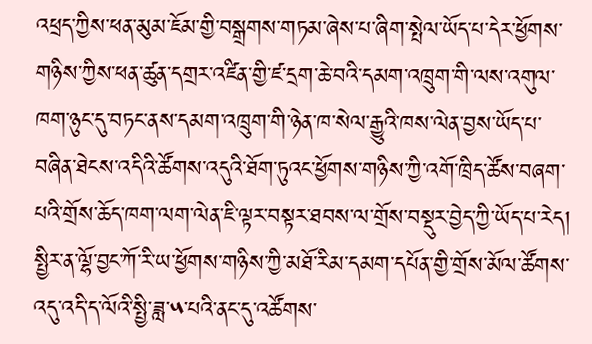འཕྲད་ཀྱིས་ཕན་མུམ་ཇོམ་གྱི་བསྒྲགས་གཏམ་ཞེས་པ་ཞིག་སྤེལ་ཡོད་པ་དེར་ཕྱོགས་གཉིས་ཀྱིས་ཕན་ཚུན་དགྲར་འཛིན་གྱི་ཛ་དྲག་ཆེ་བའི་དམག་འཁྲུག་གི་ལས་འགུལ་ཁག་ཉུང་དུ་བཏང་ནས་དམག་འཁྲུག་གི་ཉེན་ཁ་སེལ་རྒྱུའི་ཁས་ལེན་བྱས་ཡོད་པ་བཞིན་ཐེངས་འདིའི་ཚོགས་འདུའི་ཐོག་ཏུའང་ཕྱོགས་གཉིས་ཀྱི་འགོ་ཁྲིད་ཚོས་བཞག་པའི་གྲོས་ཆོད་ཁག་ལག་ལེན་ཇི་ལྟར་བསྟར་ཐབས་ལ་གྲོས་བསྡུར་བྱེད་ཀྱི་ཡོད་པ་རེད། སྤྱིར་ན་ལྷོ་བྱང་ཀོ་རི་ཡ་ཕྱོགས་གཉིས་ཀྱི་མཐོ་རིམ་དམག་དཔོན་གྱི་གྲོས་མོལ་ཚོགས་འདུ་འདི་ད་ལོའི་སྤྱི་ཟླ་༥་པའི་ནང་དུ་འཚོགས་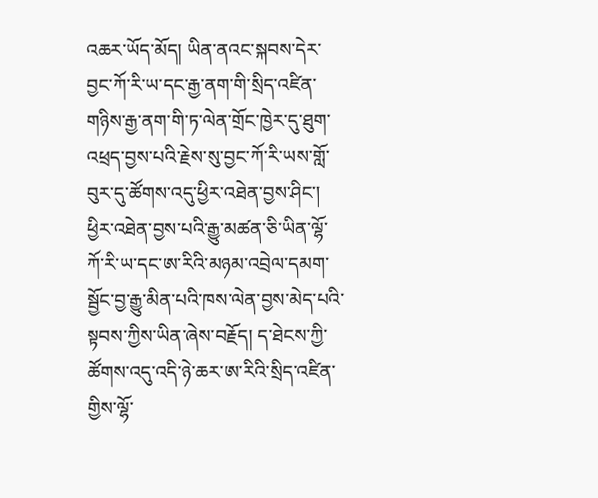འཆར་ཡོད་མོད། ཡིན་ནའང་སྐབས་དེར་བྱང་ཀོ་རི་ཡ་དང་རྒྱ་ནག་གི་སྲིད་འཛིན་གཉིས་རྒྱ་ནག་གི་ཏ་ལེན་གྲོང་ཁྱེར་དུ་ཐུག་འཕྲད་བྱས་པའི་རྗེས་སུ་བྱང་ཀོ་རི་ཡས་གློ་བུར་དུ་ཚོགས་འདུ་ཕྱིར་འཐེན་བྱས་ཤིང་། ཕྱིར་འཐེན་བྱས་པའི་རྒྱུ་མཚན་ཅི་ཡིན་ལྷོ་ཀོ་རི་ཡ་དང་ཨ་རིའི་མཉམ་འབྲེལ་དམག་སྦྱོང་བྱ་རྒྱུ་མིན་པའི་ཁས་ལེན་བྱས་མེད་པའི་སྟབས་ཀྱིས་ཡིན་ཞེས་བརྗོད། ད་ཐེངས་ཀྱི་ཚོགས་འདུ་འདི་ཉེ་ཆར་ཨ་རིའི་སྲིད་འཛིན་གྱིས་ལྷོ་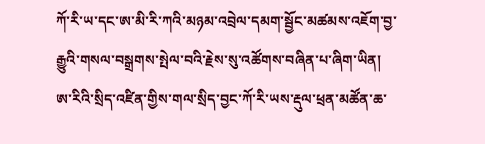ཀོ་རི་ཡ་དང་ཨ་མི་རི་ཀའི་མཉམ་འབྲེལ་དམག་སྦྱོང་མཚམས་འཇོག་བྱ་རྒྱུའི་གསལ་བསྒྲགས་སྤེལ་བའི་རྗེས་སུ་འཚོགས་བཞིན་པ་ཞིག་ཡིན། ཨ་རིའི་སྲིད་འཛིན་གྱིས་གལ་སྲིད་བྱང་ཀོ་རི་ཡས་རྡུལ་ཕྲན་མཚོན་ཆ་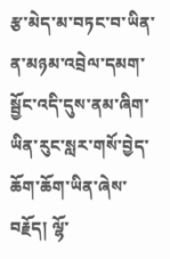རྩ་མེད་མ་བཏང་བ་ཡིན་ན་མཉམ་འབྲེལ་དམག་སྦྱོང་འདི་དུས་ནམ་ཞིག་ཡིན་རུང་སླར་གསོ་བྱེད་ཆོག་ཆོག་ཡིན་ཞེས་བརྗོད། ལྷོ་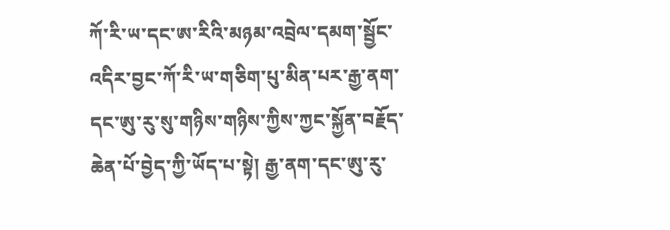ཀོ་རི་ཡ་དང་ཨ་རིའི་མཉམ་འབྲེལ་དམག་སྦྱོང་འདིར་བྱང་ཀོ་རི་ཡ་གཅིག་པུ་མིན་པར་རྒྱ་ནག་དང་ཨུ་རུ་སུ་གཉིས་གཉིས་ཀྱིས་ཀྱང་སྐྱོན་བརྗོད་ཆེན་པོ་བྱེད་ཀྱི་ཡོད་པ་སྟེ། རྒྱ་ནག་དང་ཨུ་རུ་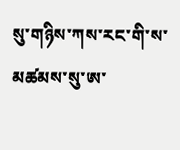སུ་གཉིས་ཀས་རང་གི་ས་མཚམས་སུ་ཨ་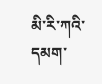མི་རི་ཀའི་དམག་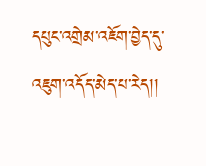དཔུང་འགྲེམ་འཇོག་བྱེད་དུ་འཇུག་འདོད་མེད་པ་རེད།།